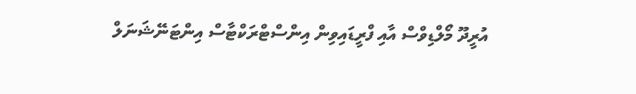އުރީދޫ މޯލްޑިވްސް އާއި ފްރީޑައިވިން އިންސްޓްރަކްޓާސް އިންޓަނޭޝަނަލް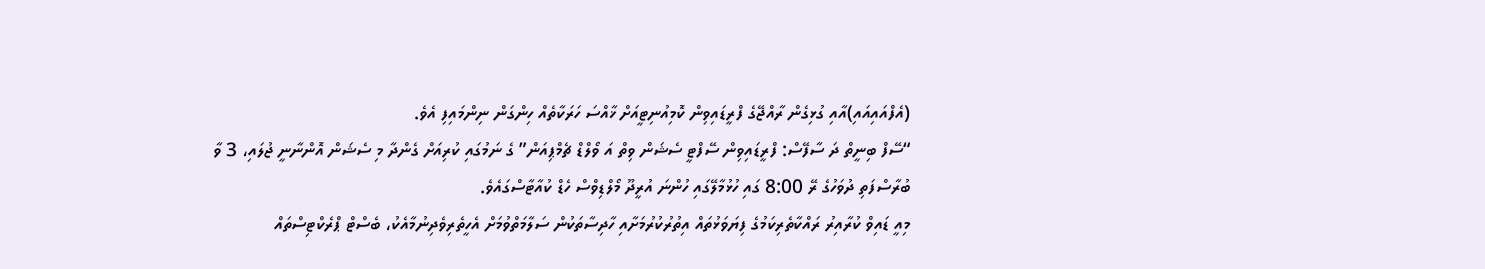(އެފްއައިއައި)އާއި ގުޅިގެން ރާއްޖޭގެ ފްރީޑައިވިން ކޮމިއުނިޓީއަށް ޚާއްސަ ހަރަކާތެއް ހިންގަން ނިންމައިފި އެވެ.
“ސޭފް ބިނީތް ދަ ސާފޭސް: ފްރީޑައިވިން ސޭފްޓީ ސެޝަން ވިތް އަ ވޯލްޑް ޗެމްޕިއަން” ގެ ނަމުގައި ކުރިއަށް ގެންދާ މި ސެޝަން އޮންނާނީ ޖުލައި، 3 ވާ ބުރާސްފަތި ދުވަހުގެ ރޭ 8:00 ގައި ހުޅުމާލޭގައި ހުންނަ އުރީދޫ މޯލްޑިވްސް ހެޑް ކުއާޓާސްގައެވެ.
މިއީ ޑައިވް ކުރާއިރު ރައްކާތެރިކަމުގެ ފިޔަވަޅުތައް އިތުރުކުރުމަށާއި ހާދިސާތަކުން ސަލާމަތްވުމަށް އެހީތެރިވެދިނުމާއެކު، ބެސްޓް ޕްރެކްޓިސްތައް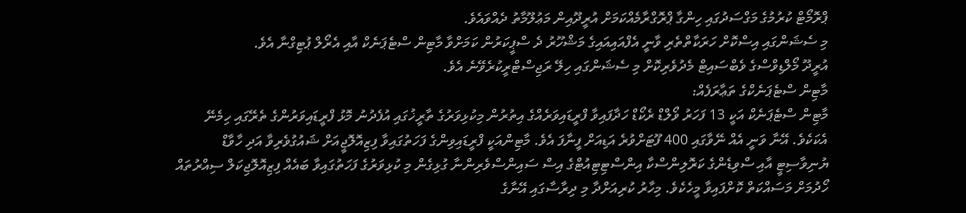ޕްރޮމޯޓް ކުރުމުގެ މަގްސަދުގައި ހިންގާ ޕްރޮގްރާމެއްކަމަށް އުރީދޫއިން މަޢުލޫމާތު ދެއްވައެވެ.
މި ސެޝަންގައި އިސްކޮށް ހަރަކާތްތެރި ވާނީ އެފްއައިއައިގެ މަޝްހޫރު ދެ ސްޕީކަރުން ކަމަށްވާ މާޓިން ސްޓެޕަނެކް އާއި އެރޯލް ޕުޓިގްނާ އެވެ.
އުރީދޫ މޯލްޑިވްސްގެ ވެބްސައިޓް މެދުވެރިކޮށް މި ސެޝަންގައި ހިލޭ ރަޖިސްޓްރީކުރެވޭނެ އެވެ.
މާޓިން ސްޓެޕަނެކްގެ ތަޢާރަފެއް:
މާޓިން ސްޓެޕަނެކް އަކީ 13 ފަހަރު ވޯލްޑް ރެކޯޑް ހަދާފައިވާ ފްރީޑައިވަރެއްގެ އިތުރުން މިކުޅިވަރުގެ ތާރީޚުގައި އުފެދުނު މޮޅު ފްރީޑައިވަރުންގެ ތެރޭގައި ހިމެނޭ އެކަކެވެ. އޭނާ ވަނީ އެއް ނޭވާގައި 400 ފޫޓަށްވުރެ އަޑިއަށް ފީނާފަ އެވެ. މާޓިންއަކީ ފްރީޑައިވިންގެ ފަހަތުގައިވާ ފިޒިއޮލޮޖީއަށް ޝައުގުވެރިވާ އަދި ހާވާޑް ޔުނިވާސިޓީ އާއި ސްވިޑެންގެ ކަރޮލިންސްކާ އިންސްޓިޓިއުޓްގެ އިސް ސައިންސްވެރިންނާ ގުޅިގެން މި ކުޅިވަރުގެ ފަހަތުގައިވާ ބައެއް ފިޒިއޮލޮޖިކަލް ސިއްރުތައް ހޯދުމަށް މަސައްކަތް ކޮށްފައިވާ މީހެކެވެ. މިހާރު ކުރިއަށްދާ މި ދިރާސާގައި އޭނާގެ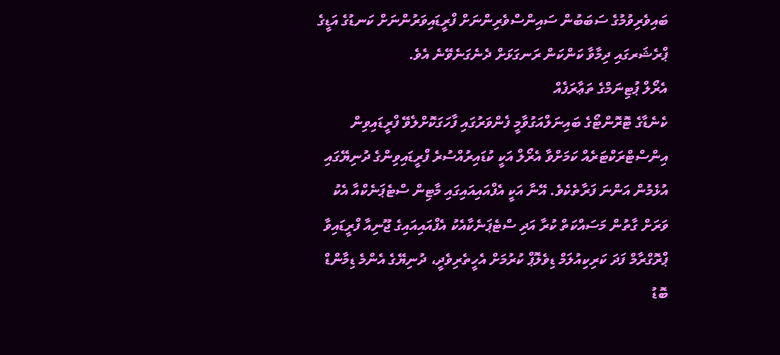ބައިވެރިވުމުގެ ސަބަބުން ސައިންސްވެރިންނަށް ފްރީޑައިވަރުންނަށް ކަނޑުގެ އަޑީގެ ޕްރެޝަރގައި ދިމާވާ ކަންކަން ރަނގަޅަށް ދެނެގަނެވޭނެ އެވެ.
އެރޯލް ޕުޓިނަމްގެ ތަޢާރަފެއް
ކެނެޑާގެ ޓޮރޮންޓޯގެ ބައިނަލްއަގުވާމީ ފެންވަރުގައި ފާހަގަކޮށްލެވޭ ފްރީޑައިވިން އިންސްޓްރަކްޓަރެއް ކަމަށްވާ އެރޯލް އަކީ ކުޑައިރުއްސުރެ ފްރީޑައިވިންގެ ދުނިޔޭގައި އުޅެމުން އަންނަ ފަރާތެކެވެ. އޭނާ އަކީ އެފްއައިއައިގައި މާޓިން ސްޓެޕަނެކްއާ އެކު ވަރަށް ގާތުން މަސައްކަތް ކުރާ އަދި ސްޓެޕަނެކާއެކު އެފްއައިއައިގެ ޖޫނިއާ ފްރީޑައިވާ ޕްރޮގްރާމް ފަދަ ކަރިކިއުލަމް ޑިވެލޮޕް ކުރުމަށް އެހީތެރިވެދީ، ދުނިޔޭގެ އެންމެ ޑިމާންޑް ބޮޑު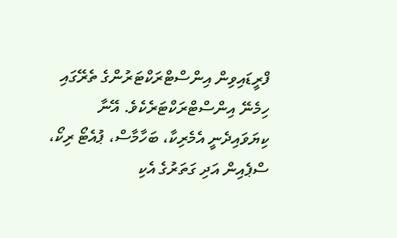ފްރީޑައިވިން އިންސްޓްރަކްޓަރުންގެ ތެރޭގައި ހިމެނޭ އިންސްޓްރަކްޓަރެކެވެ. އޭނާ ކިޔަވައިދެނީ އެމެރިކާ، ބަހާމާސް، ޕުއެޓޯ ރިކޯ، ސްޕެއިން އަދި ގަތަރުގެ އެކި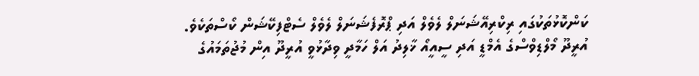ކަންކޮޅުތަކުގައި ރިކްރިއޭޝަނަލް ލެވެލް އަދި ޕްރޮފެޝަނަލް ލެވެލް ސެޓްފިކޭޝަން ކޯސްތަކެވެ.
އުރީދޫ މޯލްޑިވްސްގެ އެމްޑީ އަދި ސީއީއޯ ޚާލިދު އަލް ހަމާދީ ވިދާޅުވީ އުރީދޫ އިން މުޖުތަމައުގެ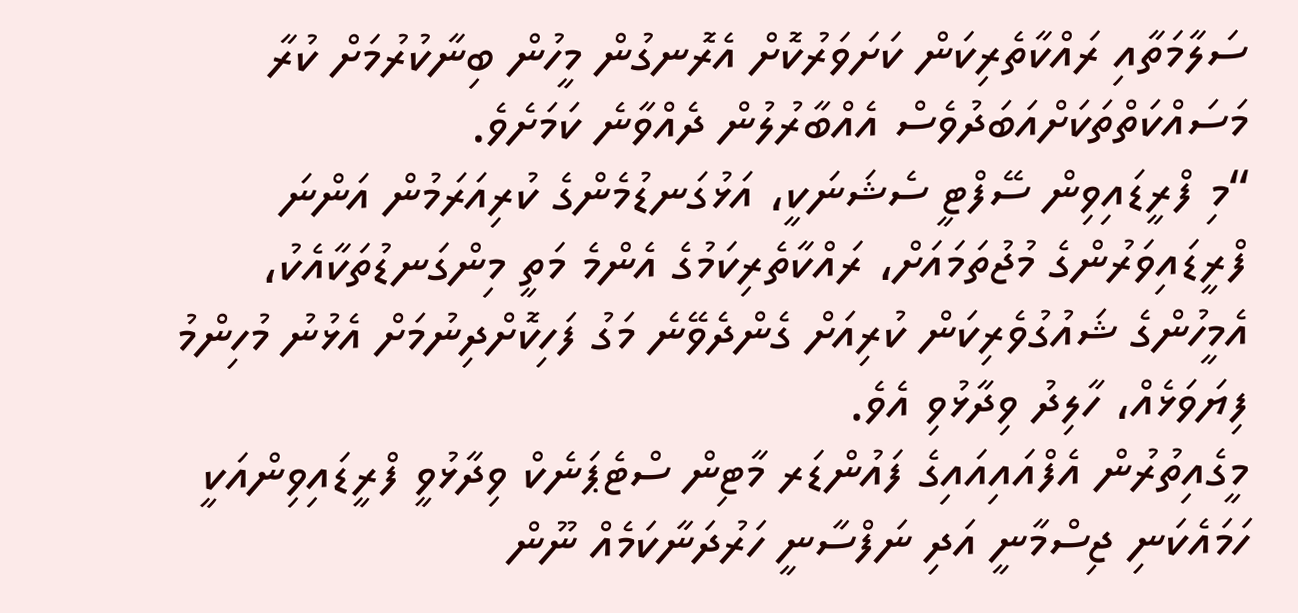ސަލާމަތާއި ރައްކާތެރިކަން ކަށަވަރުކޮށް އެރޮނގުން މީހުން ބިނާކުރުމަށް ކުރާ މަސައްކަތްތަކަށްއަބަދުވެސް އެއްބާރުލުން ދެއްވާނެ ކަމަށެވެ.
“މި ފްރީޑައިވިން ސޭފްޓީ ސެޝަނަކީ، އަޅުގަނޑުމެންގެ ކުރިއަރަމުން އަންނަ ފްރީޑައިވަރުންގެ މުޖުތަމައަށް، ރައްކާތެރިކަމުގެ އެންމެ މަތީ މިންގަނޑުތަކާއެކު، އެމީހުންގެ ޝައުގުވެރިކަން ކުރިއަށް ގެންދެވޭނެ މަގު ފަހިކޮށްދިނުމަށް އެޅުނު މުހިންމު ފިޔަވަޅެއް، ހާލިދު ވިދާޅުވި އެވެ.
މީގެއިތުރުން އެފްއައިއައިގެ ފައުންޑަރ މާޓިން ސްޓެޕަނެކް ވިދާޅުވީ ފްރީޑައިވިންއަކީ ހަމައެކަނި ޖިސްމާނީ އަދި ނަފްސާނީ ހަރުދަނާކަމެއް ނޫން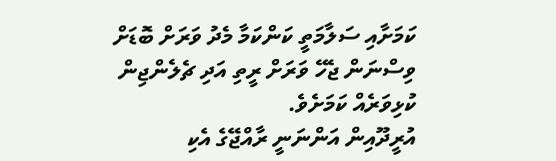ކަމަށާއި ސަލާމަތީ ކަންކަމާ މެދު ވަރަށް ބޮޑަށް ވިސްނަން ޖެހޭ ވަރަށް ރީތި އަދި ޗެލެންޖިން ކުޅިވަރެއް ކަމަށެވެ.
އުރީދޫއިން އަންނަނީ ރާއްޖޭގެ އެކި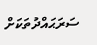ސަރަޙައްދުތަކަށް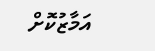އަމާޒުކޮށް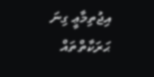އިޖުތިމާޢީ ގިނަ ޙަރަކާތްތައް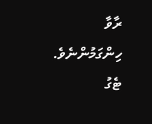ރާވާ ހިންގަމުންނެވެ.
ޓެގު